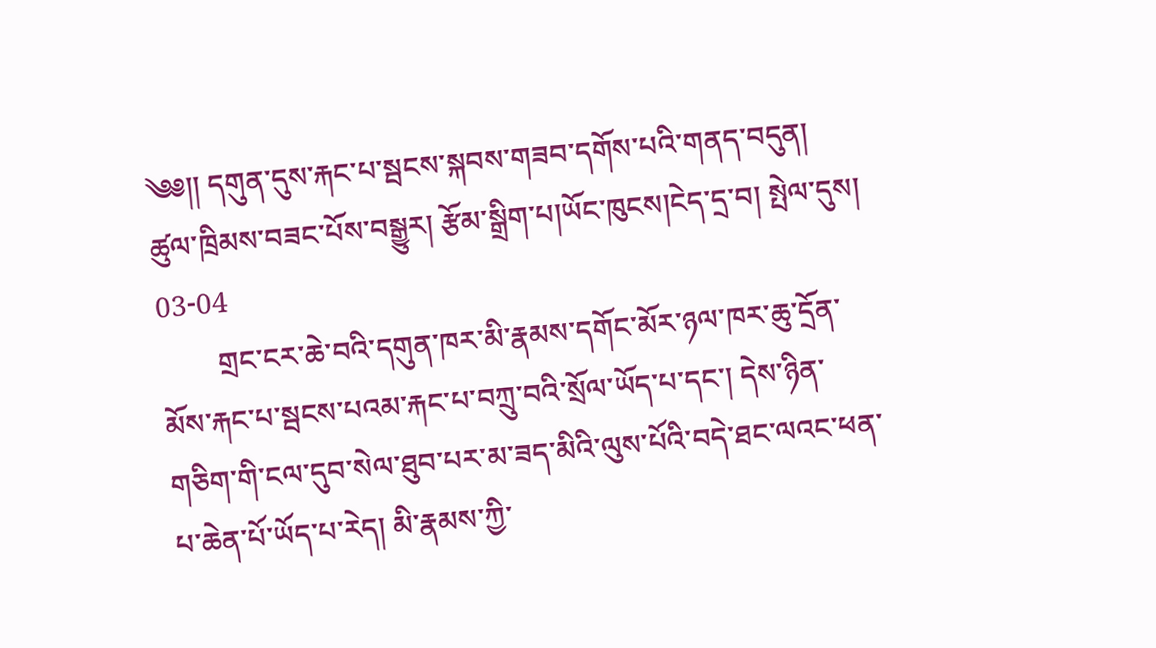༄༅།། དགུན་དུས་རྐང་པ་སྦངས་སྐབས་གཟབ་དགོས་པའི་གནད་བདུན།
ཚུལ་ཁྲིམས་བཟང་པོས་བསྒྱུར། རྩོམ་སྒྲིག་པ།ཡོང་ཁུངས།ངེད་དྲ་བ། སྤེལ་དུས། 03-04
        གྲང་ངར་ཆེ་བའི་དགུན་ཁར་མི་རྣམས་དགོང་མོར་ཉལ་ཁར་ཆུ་དྲོན་མོས་རྐང་པ་སྦངས་པའམ་རྐང་པ་བཀྲུ་བའི་སྲོལ་ཡོད་པ་དང་། དེས་ཉིན་གཅིག་གི་ངལ་དུབ་སེལ་ཐུབ་པར་མ་ཟད་མིའི་ལུས་པོའི་བདེ་ཐང་ལའང་ཕན་པ་ཆེན་པོ་ཡོད་པ་རེད། མི་རྣམས་ཀྱི་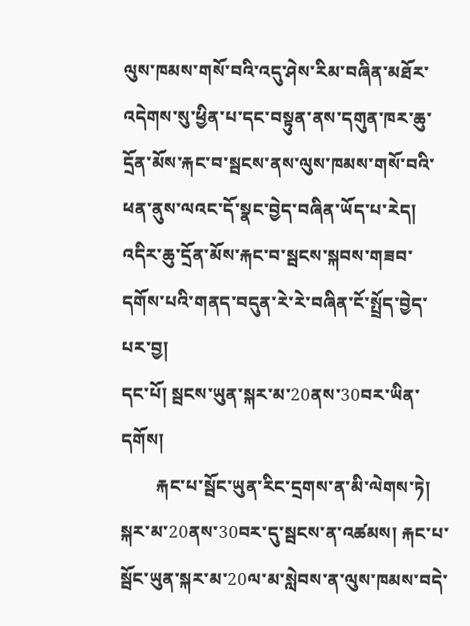ལུས་ཁམས་གསོ་བའི་འདུ་ཤེས་རིམ་བཞིན་མཐོར་འདེགས་སུ་ཕྱིན་པ་དང་བསྟུན་ནས་དགུན་ཁར་ཆུ་དྲོན་མོས་རྐང་བ་སྦངས་ནས་ལུས་ཁམས་གསོ་བའི་ཕན་ནུས་ལའང་དོ་སྣང་བྱེད་བཞིན་ཡོད་པ་རེད། འདིར་ཆུ་དྲོན་མོས་རྐང་བ་སྦངས་སྐབས་གཟབ་དགོས་པའི་གནད་བདུན་རེ་རེ་བཞིན་ངོ་སྤྲོད་བྱེད་པར་བྱ།
དང་པོ། སྦངས་ཡུན་སྐར་མ་20ནས་30བར་ཡིན་དགོས།
        རྐང་པ་སྦོང་ཡུན་རིང་དྲགས་ན་མི་ལེགས་ཏེ། སྐར་མ་20ནས་30བར་དུ་སྦངས་ན་འཚམས། རྐང་པ་སྦོང་ཡུན་སྐར་མ་20ལ་མ་སླེབས་ན་ལུས་ཁམས་བདེ་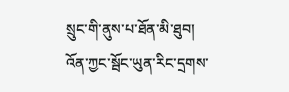སྲུང་གི་ནུས་པ་ཐོན་མི་ཐུབ། འོན་ཀྱང་སྦོང་ཡུན་རིང་དྲགས་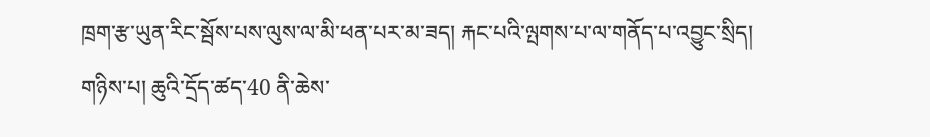ཁྲག་རྩ་ཡུན་རིང་སྦོས་པས་ལུས་ལ་མི་ཕན་པར་མ་ཟད། རྐང་པའི་ལྤགས་པ་ལ་གནོད་པ་འབྱུང་སྲིད།
གཉིས་པ། ཆུའི་དྲོད་ཚད་40 ནི་ཆེས་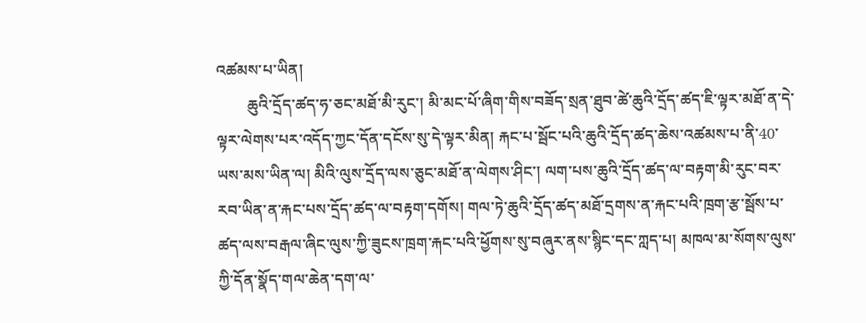འཚམས་པ་ཡིན།
        ཆུའི་དྲོད་ཚད་ཧ་ཅང་མཐོ་མི་རུང་། མི་མང་པོ་ཞིག་གིས་བཟོད་སྲན་ཐུབ་ཚེ་ཆུའི་དྲོད་ཚད་ཇི་ལྟར་མཐོ་ན་དེ་ལྟར་ལེགས་པར་འདོད་ཀྱང་དོན་དངོས་སུ་དེ་ལྟར་མིན། རྐང་པ་སྦོང་པའི་ཆུའི་དྲོད་ཚད་ཆེས་འཚམས་པ་ནི་40་ཡས་མས་ཡིན་ལ། མིའི་ལུས་དྲོད་ལས་ཅུང་མཐོ་ན་ལེགས་ཤིང་། ལག་པས་ཆུའི་དྲོད་ཚད་ལ་བརྟག་མི་རུང་བར་རབ་ཡིན་ན་རྐང་པས་དྲོད་ཚད་ལ་བརྟག་དགོས། གལ་ཏེ་ཆུའི་དྲོད་ཚད་མཐོ་དྲགས་ན་རྐང་པའི་ཁྲག་རྩ་སྦོས་པ་ཚད་ལས་བརྒལ་ཞིང་ལུས་ཀྱི་ཟུངས་ཁྲག་རྐང་པའི་ཕྱོགས་སུ་བཞུར་ནས་སྙིང་དང་ཀླད་པ། མཁལ་མ་སོགས་ལུས་ཀྱི་དོན་སྣོད་གལ་ཆེན་དག་ལ་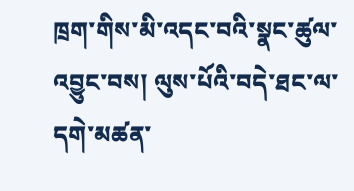ཁྲག་གིས་མི་འདང་བའི་སྣང་ཚུལ་འབྱུང་བས། ལུས་པོའི་བདེ་ཐང་ལ་དགེ་མཚན་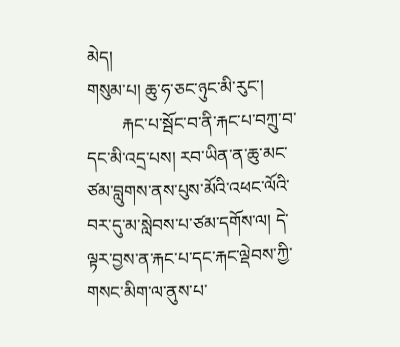མེད།
གསུམ་པ། ཆུ་ཧ་ཅང་ཉུང་མི་རུང་།
        རྐང་པ་སྦོང་བ་ནི་རྐང་པ་བཀྲུ་བ་དང་མི་འདྲ་པས། རབ་ཡིན་ན་ཆུ་མང་ཙམ་བླུགས་ནས་པུས་མོའི་འཕང་ལོའི་བར་དུ་མ་སླེབས་པ་ཙམ་དགོས་ལ། དེ་ལྟར་བྱས་ན་རྐང་པ་དང་རྐང་ལྡེབས་ཀྱི་གསང་མིག་ལ་ནུས་པ་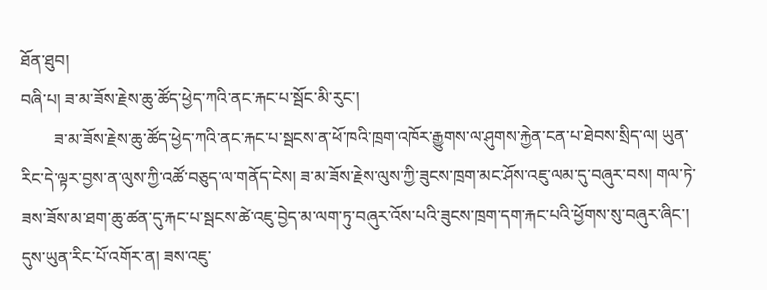ཐོན་ཐུབ།
བཞི་པ། ཟ་མ་ཟོས་རྗེས་ཆུ་ཚོད་ཕྱེད་ཀའི་ནང་རྐང་པ་སྦོང་མི་རུང་།
        ཟ་མ་ཟོས་རྗེས་ཆུ་ཚོད་ཕྱེད་ཀའི་ནང་རྐང་པ་སྦངས་ན་ཕོ་ཁའི་ཁྲག་འཁོར་རྒྱུགས་ལ་ཤུགས་རྐྱེན་ངན་པ་ཐེབས་སྲིད་ལ། ཡུན་རིང་དེ་ལྟར་བྱས་ན་ལུས་ཀྱི་འཚོ་བཅུད་ལ་གནོད་ངེས། ཟ་མ་ཟོས་རྗེས་ལུས་ཀྱི་ཟུངས་ཁྲག་མང་ཤོས་འཇུ་ལམ་དུ་བཞུར་བས། གལ་ཏེ་ཟས་ཟོས་མ་ཐག་ཆུ་ཚན་དུ་རྐང་པ་སྦངས་ཚེ་འཇུ་བྱེད་མ་ལག་ཏུ་བཞུར་འོས་པའི་ཟུངས་ཁྲག་དག་རྐང་པའི་ཕྱོགས་སུ་བཞུར་ཞིང་། དུས་ཡུན་རིང་པོ་འགོར་ན། ཟས་འཇུ་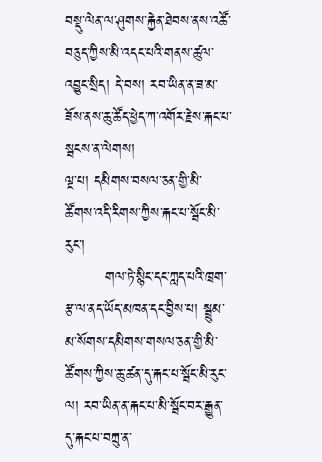བསྡུ་ལེན་ལ་ཤུགས་རྐྱེན་ཐེབས་ནས་འཚོ་བཅུད་ཀྱིས་མི་འདང་པའི་གནས་ཚུལ་འབྱུང་སྲིད། དེ་བས། རབ་ཡིན་ན་ཟ་མ་ཟོས་ནས་ཆུ་ཚོད་ཕྱེད་ཀ་འགོར་རྗེས་རྐང་པ་སྦངས་ན་ལེགས།
ལྔ་པ། དམིགས་བསལ་ཅན་གྱི་མི་ཚོགས་འདི་རིགས་ཀྱིས་རྐང་པ་སྦོང་མི་རུང་།
        གལ་ཏེ་སྙིང་དང་ཀླད་པའི་ཁྲག་རྩ་ལ་ནད་ཡོད་མཁན་དང་བྱིས་པ། སྦྲུམ་མ་སོགས་དམིགས་གསལ་ཅན་གྱི་མི་ཚོགས་ཀྱིས་ཆུ་ཚན་དུ་རྐང་པ་སྦོང་མི་རུང་ལ། རབ་ཡིན་ན་རྐང་པ་མི་སྦོང་བར་རྒྱུན་དུ་རྐང་པ་བཀྲུ་ན་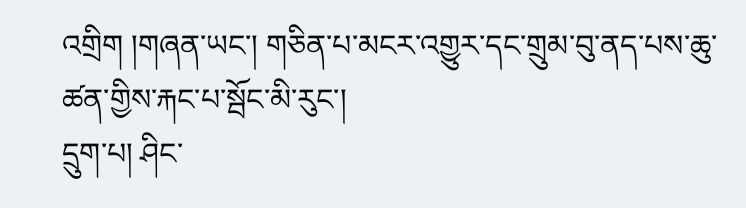འགྲིག །གཞན་ཡང་། གཅིན་པ་མངར་འགྱུར་དང་གྲུམ་བུ་ནད་པས་ཆུ་ཚན་གྱིས་རྐང་པ་སྦོང་མི་རུང་།
དྲུག་པ། ཤིང་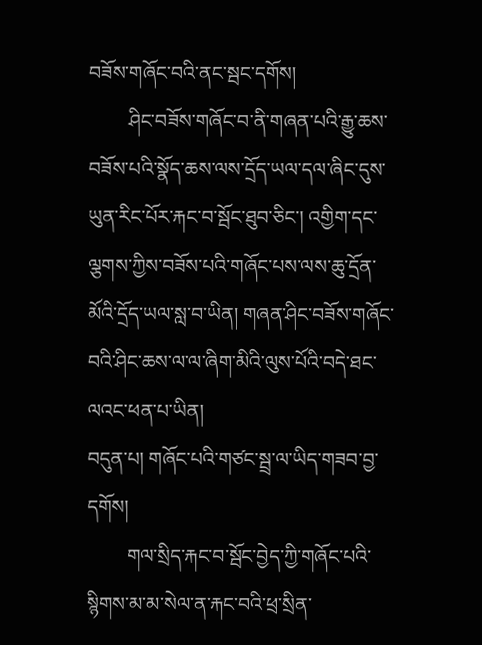བཟོས་གཞོང་བའི་ནང་སྦང་དགོས།
        ཤིང་བཟོས་གཞོང་བ་ནི་གཞན་པའི་རྒྱུ་ཆས་བཟོས་པའི་སྣོད་ཆས་ལས་དྲོད་ཡལ་དལ་ཞིང་དུས་ཡུན་རིང་པོར་རྐང་བ་སྦོང་ཐུབ་ཅིང་། འགྱིག་དང་ལྕགས་ཀྱིས་བཟོས་པའི་གཞོང་པས་ལས་ཆུ་དྲོན་མོའི་དྲོད་ཡལ་སླ་བ་ཡིན། གཞན་ཤིང་བཟོས་གཞོང་བའི་ཤིང་ཆས་ལ་ལ་ཞིག་མིའི་ལུས་པོའི་བདེ་ཐང་ལའང་ཕན་པ་ཡིན།
བདུན་པ། གཞོང་པའི་གཙང་སྦྲ་ལ་ཡིད་གཟབ་བྱ་དགོས།
        གལ་སྲིད་རྐང་བ་སྦོང་བྱེད་ཀྱི་གཞོང་པའི་སྙིགས་མ་མ་སེལ་ན་རྐང་བའི་ཕྲ་སྲིན་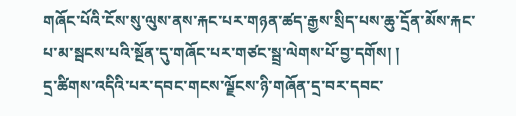གཞོང་པོའི་ངོས་སུ་ལུས་ནས་རྐང་པར་གཉན་ཚད་རྒྱས་སྲིད་པས་ཆུ་དྲོན་མོས་རྐང་པ་མ་སྦངས་པའི་སྔོན་དུ་གཞོང་པར་གཙང་སྦྲ་ལེགས་པོ་བྱ་དགོས། །
དྲ་ཚིགས་འདིའི་པར་དབང་གངས་ལྗོངས་ཉི་གཞོན་དྲ་བར་དབང་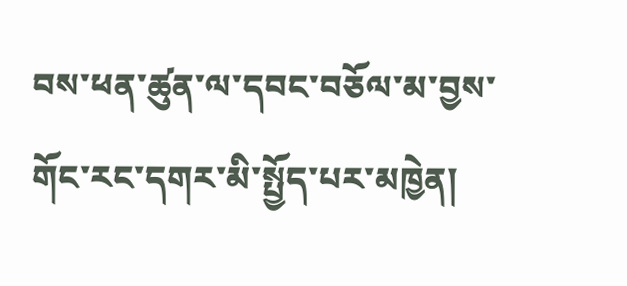བས་ཕན་ཚུན་ལ་དབང་བཅོལ་མ་བྱས་གོང་རང་དགར་མི་སྤྱོད་པར་མཁྱེན།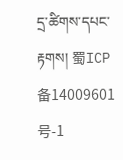དྲ་ཚིགས་དཔང་རྟགས། 蜀ICP备14009601号-1